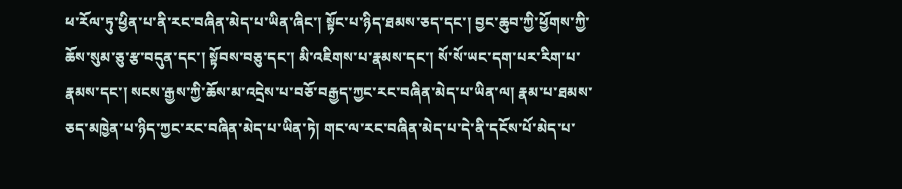ཕ་རོལ་ཏུ་ཕྱིན་པ་ནི་རང་བཞིན་མེད་པ་ཡིན་ཞིང་། སྟོང་པ་ཉིད་ཐམས་ཅད་དང་། བྱང་ཆུབ་ཀྱི་ཕྱོགས་ཀྱི་ཆོས་སུམ་ཅུ་རྩ་བདུན་དང་། སྟོབས་བཅུ་དང་། མི་འཇིགས་པ་རྣམས་དང་། སོ་སོ་ཡང་དག་པར་རིག་པ་རྣམས་དང་། སངས་རྒྱས་ཀྱི་ཆོས་མ་འདྲེས་པ་བཅོ་བརྒྱད་ཀྱང་རང་བཞིན་མེད་པ་ཡིན་ལ། རྣམ་པ་ཐམས་ཅད་མཁྱེན་པ་ཉིད་ཀྱང་རང་བཞིན་མེད་པ་ཡིན་ཏེ། གང་ལ་རང་བཞིན་མེད་པ་དེ་ནི་དངོས་པོ་མེད་པ་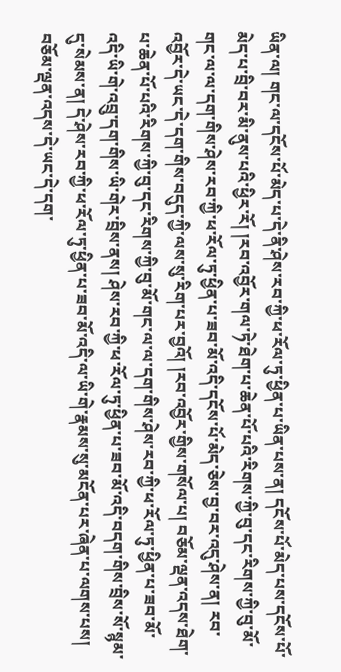ཡིན་ལ། གང་ལ་དངོས་པོ་མེད་པ་དེ་ནི་ཤེས་རབ་ཀྱི་ཕ་རོལ་ཏུ་ཕྱིན་པ་ཡིན་པས་ན། དངོས་པོ་མེད་པས་དངོས་པོ་མེད་པ་བྲི་བར་མི་ནུས་པའི་ཕྱིར་རོ། །རབ་འབྱོར་གལ་ཏེ་ཐེག་པ་ཆེན་པོ་པའི་རིགས་ཀྱི་བུ་དང་རིགས་ཀྱི་བུ་མོ་གང་ལ་ལ་དག་གིས་ཤེས་རབ་ཀྱི་ཕ་རོལ་ཏུ་ཕྱིན་པ་ཟབ་མོ་འདི་དངོས་པོ་མེད་ཅེས་བྱ་བར་འདུ་ཤེས་ན། རབ་འབྱོར་དེ་ཡང་དེ་དག་གིས་བདུད་ཀྱི་ལས་སུ་རིག་པར་བྱའོ། །རབ་འབྱོར་གྱིས་གསོལ་པ། བཅོམ་ལྡན་འདས་ཐེག་པ་ཆེན་པོ་པའི་རིགས་ཀྱི་བུ་དང་རིགས་ཀྱི་བུ་མོ་གང་ལ་ལ་དག་གིས་ཤེས་རབ་ཀྱི་ཕ་རོལ་ཏུ་ཕྱིན་པ་ཟབ་མོ་འདི་ཡི་གེ་འབྲུ་དག་གིས་ཡི་གེར་བྲིས་ནས། ཤེས་རབ་ཀྱི་ཕ་རོལ་ཏུ་ཕྱིན་པ་ཟབ་མོ་འདི་བདག་གིས་བྲིས་སོ་སྙམ་དུ་སེམས་ན། དེ་ཤེས་རབ་ཀྱི་ཕ་རོལ་ཏུ་ཕྱིན་པ་ཟབ་མོ་འདི་ལ་ཡི་གེ་རྣམས་སུ་མངོན་པར་ཞེན་པ་ལགས་པས། བཅོམ་ལྡན་འདས་དེ་ཡང་དེ་དག་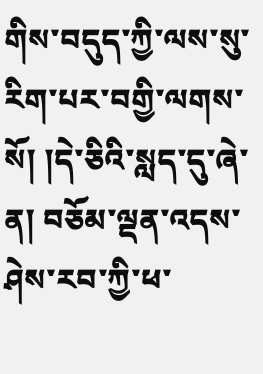གིས་བདུད་ཀྱི་ལས་སུ་རིག་པར་བགྱི་ལགས་སོ། །དེ་ཅིའི་སླད་དུ་ཞེ་ན། བཅོམ་ལྡན་འདས་ཤེས་རབ་ཀྱི་ཕ་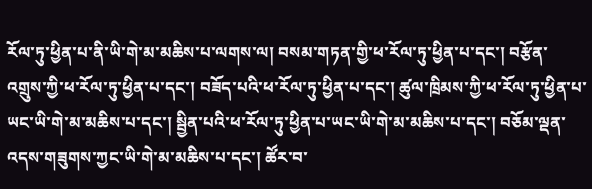རོལ་ཏུ་ཕྱིན་པ་ནི་ཡི་གེ་མ་མཆིས་པ་ལགས་ལ། བསམ་གཏན་གྱི་ཕ་རོལ་ཏུ་ཕྱིན་པ་དང་། བརྩོན་འགྲུས་ཀྱི་ཕ་རོལ་ཏུ་ཕྱིན་པ་དང་། བཟོད་པའི་ཕ་རོལ་ཏུ་ཕྱིན་པ་དང་། ཚུལ་ཁྲིམས་ཀྱི་ཕ་རོལ་ཏུ་ཕྱིན་པ་ཡང་ཡི་གེ་མ་མཆིས་པ་དང་། སྦྱིན་པའི་ཕ་རོལ་ཏུ་ཕྱིན་པ་ཡང་ཡི་གེ་མ་མཆིས་པ་དང་། བཅོམ་ལྡན་འདས་གཟུགས་ཀྱང་ཡི་གེ་མ་མཆིས་པ་དང་། ཚོར་བ་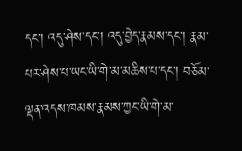དང་། འདུ་ཤེས་དང་། འདུ་བྱེད་རྣམས་དང་། རྣམ་པར་ཤེས་པ་ཡང་ཡི་གེ་མ་མཆིས་པ་དང་། བཅོམ་ལྡན་འདས་ཁམས་རྣམས་ཀྱང་ཡི་གེ་མ་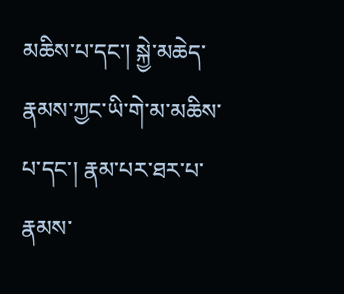མཆིས་པ་དང་། སྐྱེ་མཆེད་རྣམས་ཀྱང་ཡི་གེ་མ་མཆིས་པ་དང་། རྣམ་པར་ཐར་པ་རྣམས་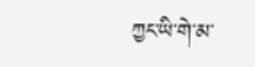ཀྱང་ཡི་གེ་མ་